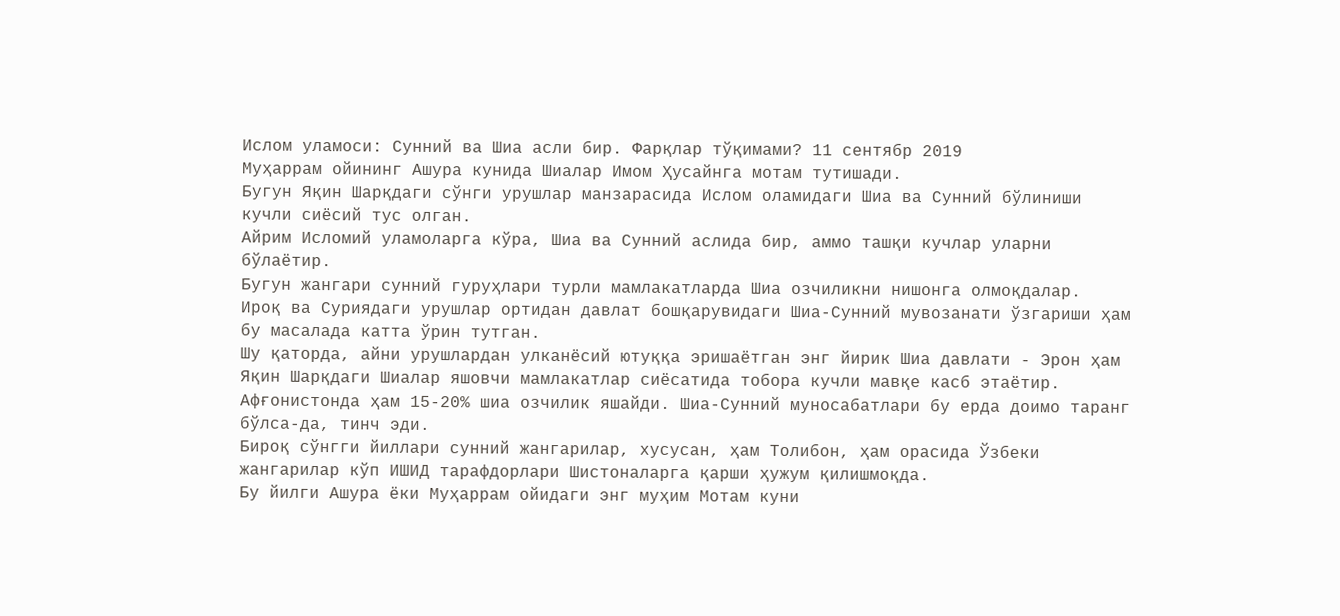Ислом уламоси: Сунний ва Шиа асли бир. Фарқлар тўқимами? 11 сентябр 2019
Муҳаррам ойининг Ашура кунида Шиалар Имом Ҳусайнга мотам тутишади.
Бугун Яқин Шарқдаги сўнги урушлар манзарасида Ислом оламидаги Шиа ва Сунний бўлиниши кучли сиёсий тус олган.
Айрим Исломий уламоларга кўра, Шиа ва Сунний аслида бир, аммо ташқи кучлар уларни бўлаётир.
Бугун жангари сунний гуруҳлари турли мамлакатларда Шиа озчиликни нишонга олмоқдалар.
Ироқ ва Суриядаги урушлар ортидан давлат бошқарувидаги Шиа-Сунний мувозанати ўзгариши ҳам бу масалада катта ўрин тутган.
Шу қаторда, айни урушлардан улканёсий ютуққа эришаётган энг йирик Шиа давлати - Эрон ҳам Яқин Шарқдаги Шиалар яшовчи мамлакатлар сиёсатида тобора кучли мавқе касб этаётир.
Афғонистонда ҳам 15-20% шиа озчилик яшайди. Шиа-Сунний муносабатлари бу ерда доимо таранг бўлса-да, тинч эди.
Бироқ сўнгги йиллари сунний жангарилар, хусусан, ҳам Толибон, ҳам орасида Ўзбеки жангарилар кўп ИШИД тарафдорлари Шистоналарга қарши ҳужум қилишмоқда.
Бу йилги Ашура ёки Муҳаррам ойидаги энг муҳим Мотам куни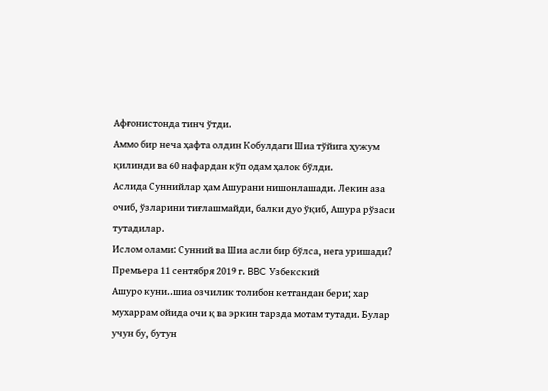Афғонистонда тинч ўтди.
Аммо бир неча ҳафта олдин Кобулдаги Шиа тўйига ҳужум қилинди ва 60 нафардан кўп одам ҳалок бўлди.
Аслида Суннийлар ҳам Ашурани нишонлашади. Лекин аза очиб, ўзларини тиғлашмайди, балки дуо ўқиб, Ашура рўзаси тутадилар.
Ислом олами: Сунний ва Шиа асли бир бўлса, нега уришади?
Премьера 11 сентября 2019 г. BBC Узбекский
Ашуро куни..шиа озчилик толибон кетгандан бери; хар мухаррам ойида очи қ ва эркин тарзда мотам тутади. Булар учун бу, бутун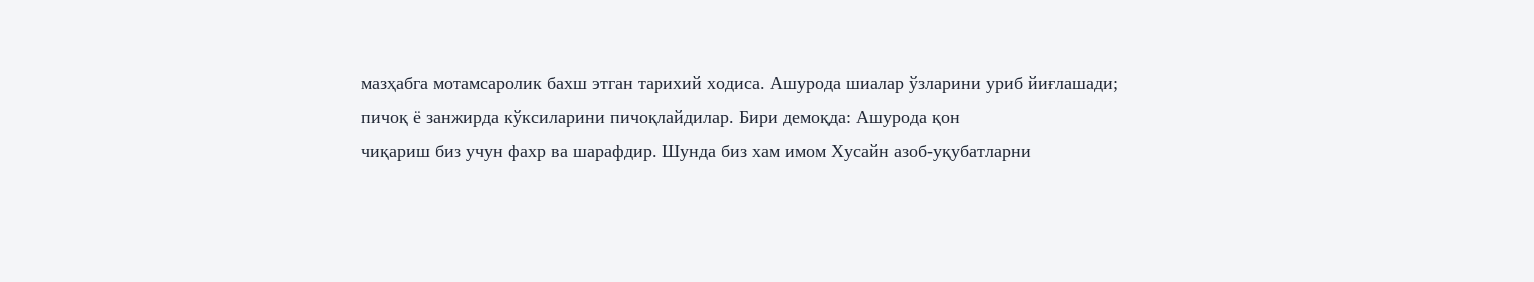мазҳабга мотамсаролик бахш этган тарихий ходиса. Ашурода шиалар ўзларини уриб йиғлашади; пичоқ ё занжирда кўксиларини пичоқлайдилар. Бири демоқда: Ашурода қон
чиқариш биз учун фахр ва шарафдир. Шунда биз хам имом Хусайн азоб-уқубатларни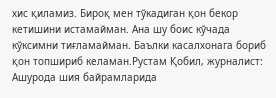хис қиламиз. Бироқ мен тўкадиган қон бекор кетишини истамайман. Ана шу боис кўчада кўксимни тиғламайман. Баълки касалхонага бориб қон топшириб келаман.Рустам Қобил, журналист: Ашурода шия байрамларида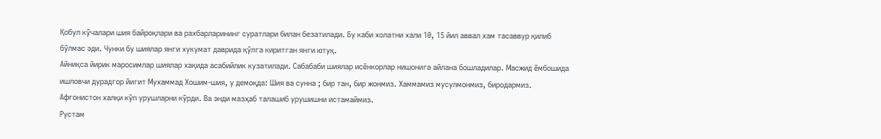Қобул кўчалари шия байроқлари ва рахбарларининг суратлари билан безатилади. Бу каби холатни хали 10, 15 йил аввал хам тасаввур қилиб бўлмас эди. Чунки бу шиялар янги хукумат даврида қўлга киритган янги ютуқ.
Айниқса йирик маросимлар шиялар хақида асабийлик кузатилади. Сабабаби шиялар исёнкорлар нишонига айлана бошладилар. Масжид ёмбошида ишловчи дурадгор йигит Мухаммад Хошим-шия, у демоқда: Шия ва сунна ; бир тан, бир жонмиз. Хаммамиз мусулмонмиз, биродармиз. Афғонистон халқи кўп урушларни кўрди. Ва энди мазҳаб талашиб урушишни истамаймиз.
Рустам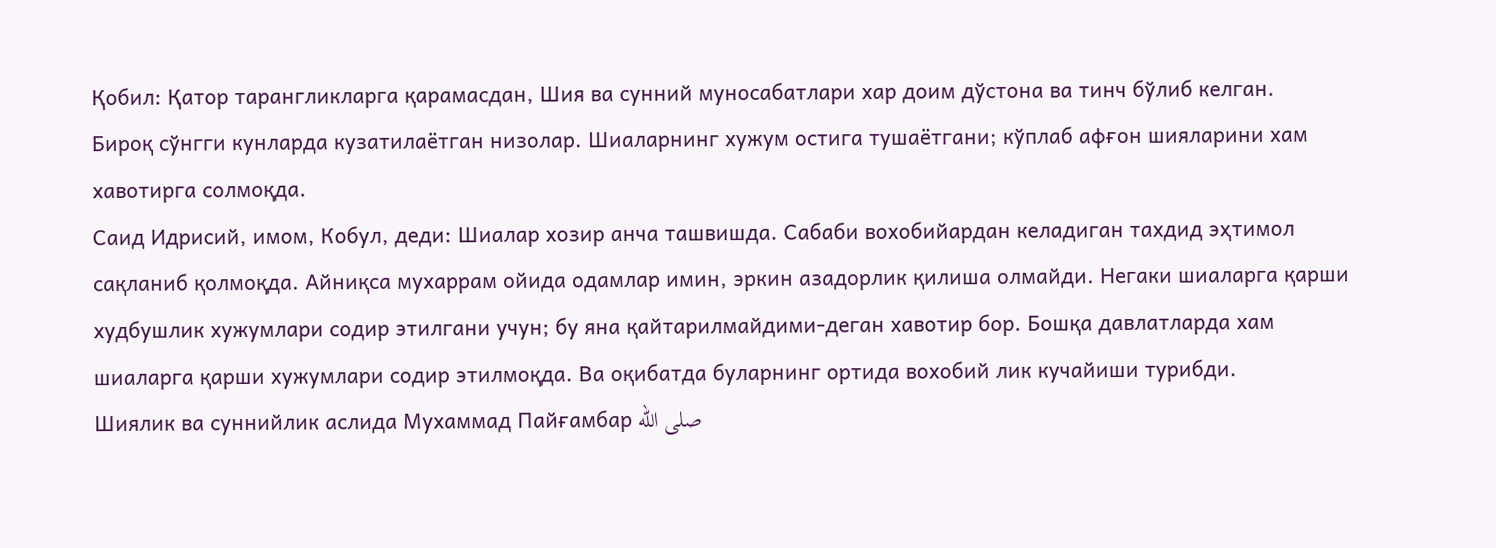Қобил: Қатор тарангликларга қарамасдан, Шия ва сунний муносабатлари хар доим дўстона ва тинч бўлиб келган.
Бироқ сўнгги кунларда кузатилаётган низолар. Шиаларнинг хужум остига тушаётгани; кўплаб афғон шияларини хам хавотирга солмоқда.
Саид Идрисий, имом, Кобул, деди: Шиалар хозир анча ташвишда. Сабаби вохобийардан келадиган тахдид эҳтимол сақланиб қолмоқда. Айниқса мухаррам ойида одамлар имин, эркин азадорлик қилиша олмайди. Негаки шиаларга қарши худбушлик хужумлари содир этилгани учун; бу яна қайтарилмайдими-деган хавотир бор. Бошқа давлатларда хам шиаларга қарши хужумлари содир этилмоқда. Ва оқибатда буларнинг ортида вохобий лик кучайиши турибди.
Шиялик ва суннийлик аслида Мухаммад Пайғамбар صلى الله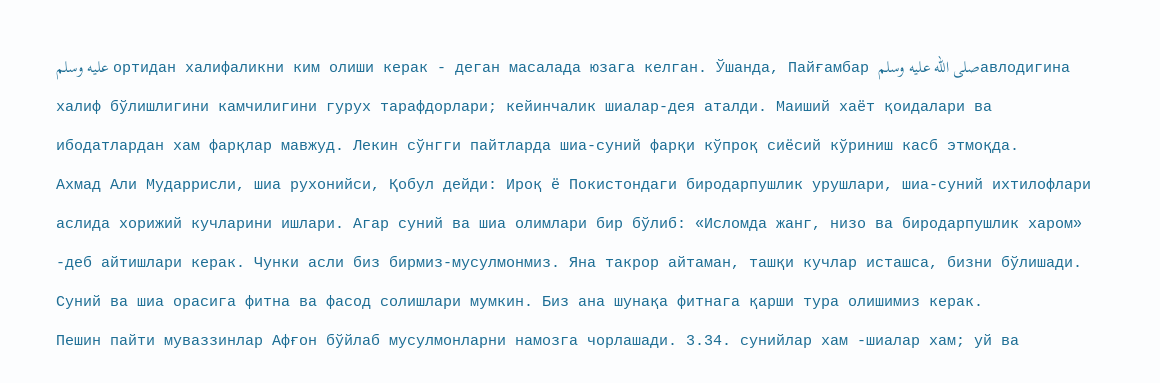عليه وسلم ортидан халифаликни ким олиши керак - деган масалада юзага келган. Ўшанда, Пайғамбар صلى الله عليه وسلمавлодигина халиф бўлишлигини камчилигини гурух тарафдорлари; кейинчалик шиалар-дея аталди. Маиший хаёт қоидалари ва ибодатлардан хам фарқлар мавжуд. Лекин сўнгги пайтларда шиа-суний фарқи кўпроқ сиёсий кўриниш касб этмоқда.
Ахмад Али Мударрисли, шиа рухонийси, Қобул дейди: Ироқ ё Покистондаги биродарпушлик урушлари, шиа-суний ихтилофлари аслида хорижий кучларини ишлари. Агар суний ва шиа олимлари бир бўлиб: «Исломда жанг, низо ва биродарпушлик харом» -деб айтишлари керак. Чунки асли биз бирмиз-мусулмонмиз. Яна такрор айтаман, ташқи кучлар исташса, бизни бўлишади. Суний ва шиа орасига фитна ва фасод солишлари мумкин. Биз ана шунақа фитнага қарши тура олишимиз керак.
Пешин пайти муваззинлар Афғон бўйлаб мусулмонларни намозга чорлашади. 3.34. сунийлар хам -шиалар хам; уй ва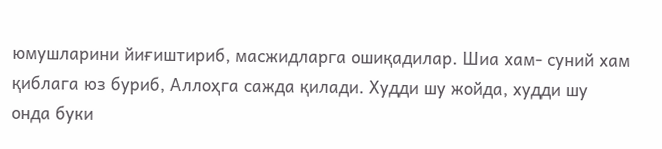юмушларини йиғиштириб, масжидларга ошиқадилар. Шиа хам- суний хам қиблага юз буриб, Аллоҳга сажда қилади. Худди шу жойда, худди шу онда буки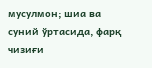мусулмон; шиа ва суний ўртасида, фарқ чизиғи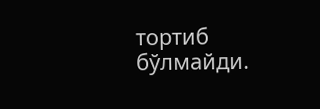тортиб бўлмайди.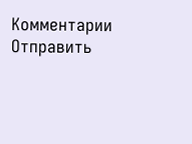Комментарии
Отправить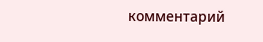комментарий